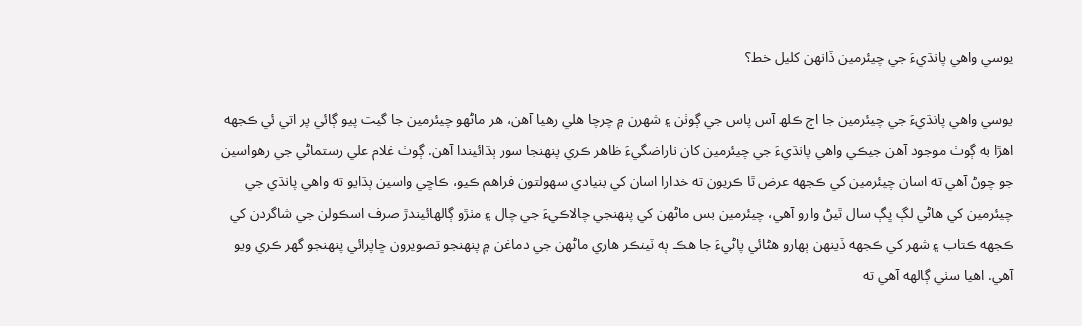يوسي واھي پانڌيءَ جي چيئرمين ڏانھن کليل خط؟

يوسي واھي پانڌيءَ جي چيئرمين جا اڄ ڪلھ آس پاس جي ڳوٺن ۽ شھرن ۾ چرچا ھلي رھيا آھن، ھر ماڻھو چيئرمين جا گيت پيو ڳائي پر اتي ئي ڪجھه اھڙا به ڳوٺ موجود آھن جيڪي واھي پانڌيءَ جي چيئرمين کان ناراضگيءَ ظاهر ڪري پنھنجا سور ٻڌائيندا آھن. ڳوٺ غلام علي رستماڻي جي رھواسين جو چوڻ آهي ته اسان چيئرمين کي ڪجھه عرض ٿا ڪريون ته خدارا اسان کي بنيادي سھولتون فراهم ڪيو، ڪاڇي واسين ٻڌايو ته واھي پانڌي جي چيئرمين کي ھاڻي لڳ ڀڳ سال ٿيڻ وارو آھي، چيئرمين بس ماڻھن کي پنھنجي چالاڪيءَ جي چال ۽ مٺڙو ڳالھائيندڙ صرف اسڪولن جي شاگردن کي ڪجھه ڪتاب ۽ شھر کي ڪجھه ڏينھن ٻھارو ھڻائي پاڻيءَ جا ھڪ ٻه ٽينڪر ھاري ماڻھن جي دماغن ۾ پنھنجو تصويرون ڇاپرائي پنھنجو گھر ڪري ويو آهي. اھيا سٺي ڳالهه آهي ته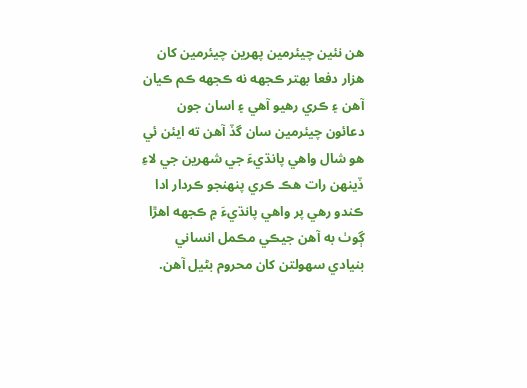ھن نئين چيئرمين پھرين چيئرمين کان ھزار دفعا بهتر ڪجھه نه ڪجھه ڪم ڪيان آھن ۽ ڪري رهيو آهي ۽ اسان جون دعائون چيئرمين سان گڏ آھن ته ايئن ئي هو شال واھي پانڌيءَ جي شھرين جي لاءِ ڏينھن رات ھڪ ڪري پنھنجو ڪردار ادا ڪندو رهي پر واھي پانڌيءَ ۾ ڪجھه اھڙا ڳوٺ به آھن جيڪي مڪمل انساني بنيادي سھولتن کان محروم بڻيل آهن.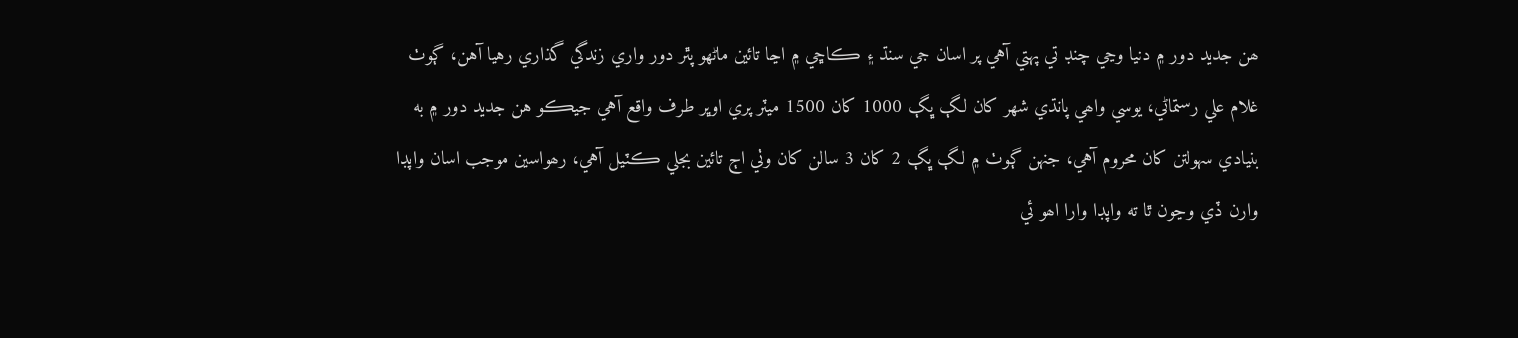ھن جديد دور ۾ دنيا وڃي چنڊ تي پهتي آهي پر اسان جي سنڌ ۽ ڪاڇي ۾ اڃا تائين ماڻھو پٿر دور واري زندگي گذاري رهيا آهن، ڳوٺ غلام علي رستماڻي، يوسي واھي پانڌي شھر کان لڳ ڀڳ 1000 کان 1500 ميٽر پري اوڀر طرف واقع آهي جيڪو هن جديد دور ۾ به بنيادي سهولتن کان محروم آهي، جنهن ڳوٺ ۾ لڳ ڀڳ 2 کان 3 سالن کان وٺي اڄ تائين بجلي ڪٽيل آهي، رھواسين موجب اسان واپڊا وارن ڏي وڃون ٿا ته واپڊا وارا اھو ئي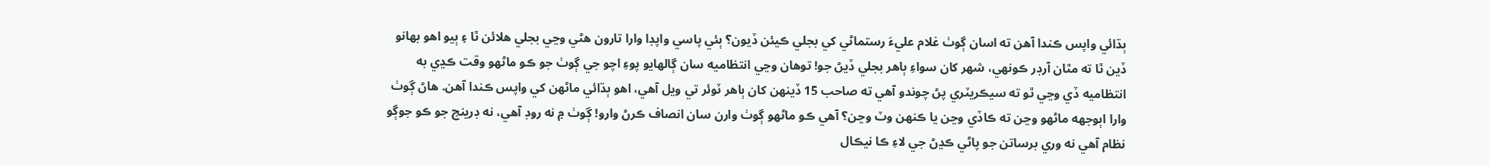ٻڌائي واپس ڪندا آھن ته اسان ڳوٺ غلام عليءَ رستماڻي کي بجلي ڪيئن ڏيون؟ ٻئي پاسي واپڊا وارا تارون ھڻي وڃي بجلي ھلائن ٿا ۽ ٻيو اھو بهانو ڏين ٿا ته مٿان آرڊر ڪونھي، شھر کان سواءِ ٻاھر بجلي ڏيڻ جو! توهان وڃي انتظاميه سان ڳالھايو پوءِ اچو جي ڳوٺ جو ڪو ماڻھو وقت ڪڍي به انتظاميه ڏي وڃي ٿو ته سيڪريٽري پڻ چوندو آھي ته صاحب 15 ڏينھن کان ٻاھر ٽوئر تي ويل آھي، اھو ٻڌائي ماڻھن کي واپس ڪندا آھن. ھاڻ ڳوٺ وارا اٻوجھه ماڻھو وڃن ته ڪاڏي وڃن يا ڪنھن وٽ وڃن؟ آھي ڪو ماڻھو ڳوٺ وارن سان انصاف ڪرڻ وارو! ڳوٺ ۾ نه روڊ آهي، نه ڊرينج جو ڪو جوڳو نظام آهي نه وري برساتن جو پاڻي ڪڍڻ جي لاءِ ڪا نيڪال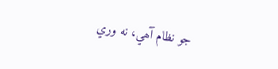جو نظام آھي، نه وري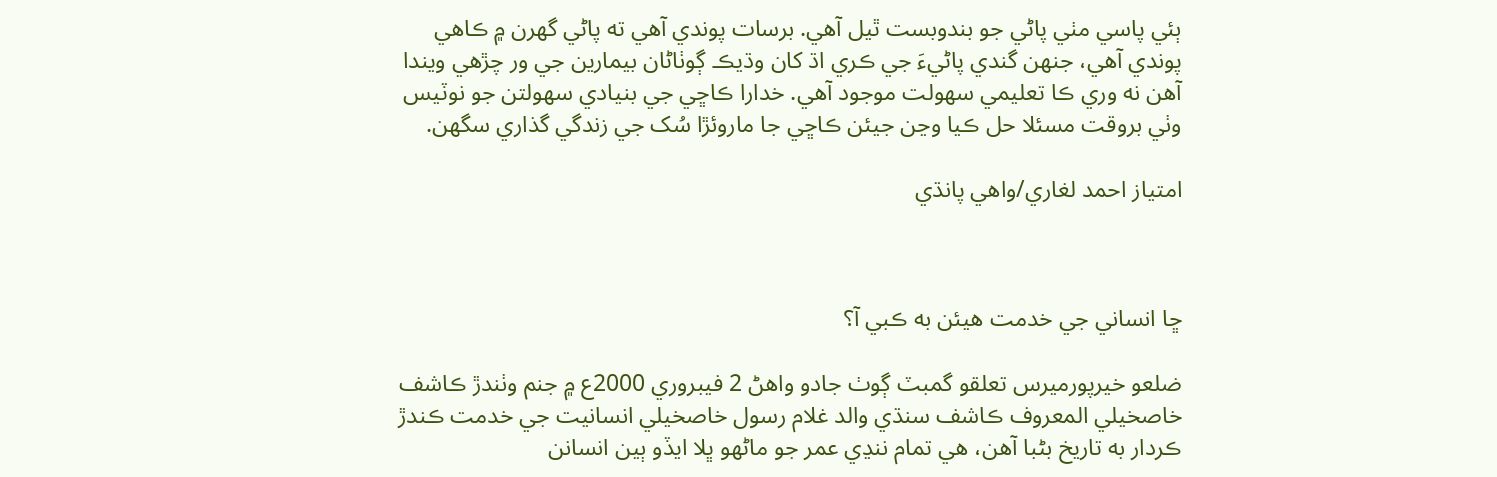ٻئي پاسي مٺي پاڻي جو بندوبست ٿيل آهي. برسات پوندي آهي ته پاڻي گهرن ۾ ڪاهي پوندي آهي، جنهن گندي پاڻيءَ جي ڪري اڌ کان وڌيڪ ڳوٺاڻان بيمارين جي ور چڙهي ويندا آهن نه وري ڪا تعليمي سهولت موجود آهي. خدارا ڪاڇي جي بنيادي سھولتن جو نوٽيس وٺي بروقت مسئلا حل ڪيا وڃن جيئن ڪاڇي جا ماروئڙا سُک جي زندگي گذاري سگھن.

امتياز احمد لغاري/واھي پانڌي



ڇا انساني جي خدمت هيئن به ڪبي آ؟

ضلعو خيرپورميرس تعلقو گمبٽ ڳوٺ جادو واهڻ 2 فيبروري 2000ع ۾ جنم وٺندڙ ڪاشف خاصخيلي المعروف ڪاشف سنڌي والد غلام رسول خاصخيلي انسانيت جي خدمت ڪندڙ ڪردار به تاريخ بڻبا آھن، هي تمام ننڍي عمر جو ماڻھو ڀلا ايڏو ٻين انسانن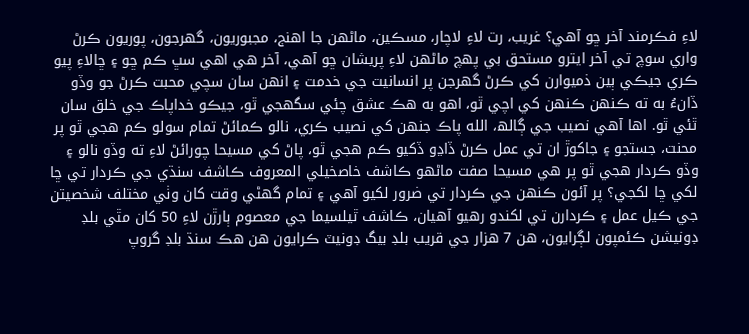لاءِ فڪرمند آخر ڇو آهي؟ غريب، رت لاءِ لاچار، مسڪين، ماڻھن جا اهنج، مجبوريون، گهرجون، پوريون ڪرڻ واري سوچ تي آخر ايترو مستحق بي پهچ ماڻھن لاءِ پريشان ڇو آهي، آخر هي اهي سڀ ڪم ڇو ۽ ڇالاءِ پيو ڪري جيڪي ٻين ذميوارن کي ڪرڻ گهرجن پر انسانيت جي خدمت ۽ انهن سان سچي محبت ڪرڻ جو وڏو ڏانءُ به ته ڪنهن ڪنهن کي اچي ٿو، اهو به هڪ عشق چئي سگهجي ٿو، جيڪو خداپاڪ جي خلق سان ٿئي ٿو. اها آھي نصيب جي ڳالھ، الله پاڪ جنهن کي نصيب ڪري، نالو ڪمائڻ تمام سولو ڪم هجي ٿو پر محنت، جستجو ۽ جاکوڙ ان تي عمل ڪرڻ ڏاڍو ڏکيو ڪم هجي ٿو، پاڻ کي مسيحا چورائڻ لاءِ ته وڏو نالو ۽ وڏو ڪردار هجي ٿو پر هي مسيحا صفت ماڻھو ڪاشف خاصخيلي المعروف ڪاشف سنڌي جي ڪردار تي ڇا لکي ڇا لکجي؟ پر آئون ڪنهن جي ڪردار تي ضرور لکيو آھي ۽ تمام گهڻي وقت کان وٺي مختلف شخصيتن جي ڪيل عمل ۽ ڪردارن تي لکندو رهيو آھيان، ڪاشف ٿيلسيما جي معصوم ٻارڙن لاءِ 50 کان مٿي بلڊ ڊونيشن ڪئمپون لڳرايون، هن 7 هزار جي قريب بلڊ بيگ ڊونيٽ ڪرايون هن هڪ سنڌ بلڊ گروپ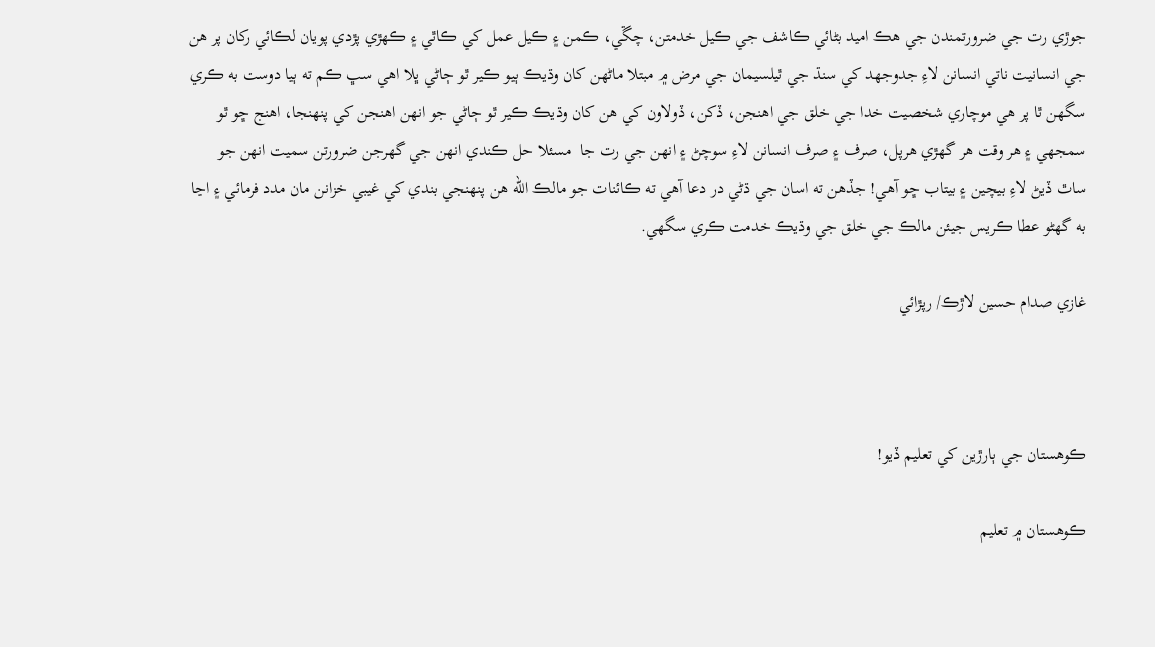جوڙي رت جي ضرورتمندن جي هڪ اميد بڻائي ڪاشف جي ڪيل خدمتن، چڱي، ڪمن ۽ ڪيل عمل کي ڪاٿي ۽ ڪهڙي پڙدي پويان لڪائي رکان پر هن جي انسانيت ناتي انسانن لاءِ جدوجهد کي سنڌ جي ٿيلسيمان جي مرض ۾ مبتلا ماڻھن کان وڌيڪ ٻيو ڪير ٿو ڄاڻي ڀلا اهي سڀ ڪم ته ٻيا دوست به ڪري سگهن ٿا پر هي موچاري شخصيت خدا جي خلق جي اهنجن، ڏکن، ڏولاون کي هن کان وڌيڪ ڪير ٿو ڄاڻي جو انهن اهنجن کي پنهنجا، اهنج ڇو ٿو سمجهي ۽ هر وقت هر گهڙي هرپل، صرف ۽ صرف انسانن لاءِ سوچڻ ۽ انهن جي رت جا  مسئلا حل ڪندي انهن جي گهرجن ضرورتن سميت انهن جو ساٿ ڏيڻ لاءِ بيچين ۽ بيتاب ڇو آھي! جڏهن ته اسان جي ڌڻي در دعا آھي ته ڪائنات جو مالڪ الله هن پنهنجي بندي کي غيبي خزانن مان مدد فرمائي ۽ اڃا به گهڻو عطا ڪريس جيئن مالڪ جي خلق جي وڌيڪ خدمت ڪري سگهي.

غازي صدام حسين لاڙڪ/ رپڙائي



ڪوھستان جي ٻارڙين کي تعليم ڏيو!

ڪوھستان ۾ تعليم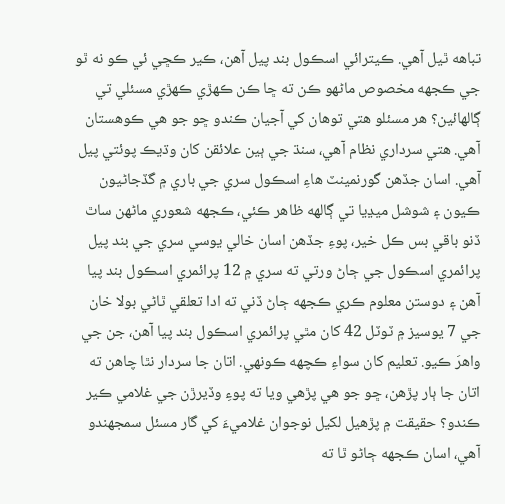تباهه ٿيل آهي. ڪيترائي اسڪول بند پيل آهن، ڪير ڪڇي ئي ڪو نه ٿو جي ڪجھه مخصوص ماڻهو ڪن ته ڇا ڪن ڪھڙي ڪھڙي مسئلي تي ڳالهائين؟ ھر مسئلو ھتي توهان کي آجيان ڪندو ڇو جو ھي ڪوھستان آھي. ھتي سرداري نظام آهي، سنڌ جي ٻين علائقن کان وڌيڪ پوئتي پيل آھي. اسان جڏھن گورنمينٽ ھاءِ اسڪول سري جي باري ۾ گڏجاڻيون ڪيون ۽ شوشل ميڍيا تي ڳالهه ظاهر ڪئي، ڪجھه شعوري ماڻھن ساٿ ڏنو باقي بس ڪل خير، پوءِ جڏهن اسان خالي يوسي سري جي بند پيل پرائمري اسڪول جي ڄاڻ ورتي ته سري ۾ 12 پرائمري اسڪول بند پيا آهن ۽ دوستن معلوم ڪري ڪجھه ڄاڻ ڏني ته ادا تعلقي ٿاڻي بولا خان جي 7 يوسيز ۾ ٽوٽل 42 کان مٿي پرائمري اسڪول بند پيا آهن، جن جي واهرَ ڪيو. تعليم کان سواءِ ڪچھه ڪونهي. اتان جا سردار نٿا چاھن ته اتان جا ٻار پڙهن، ڇو جو ھي پڙھي ويا ته پوءِ وڏيرڙن جي غلامي ڪير ڪندو؟ حقيقت ۾ پڙھيل لکيل نوجوان غلاميءَ کي گار مسئل سمجهندو آهي، اسان ڪجهه ڄاڻو ٿا ته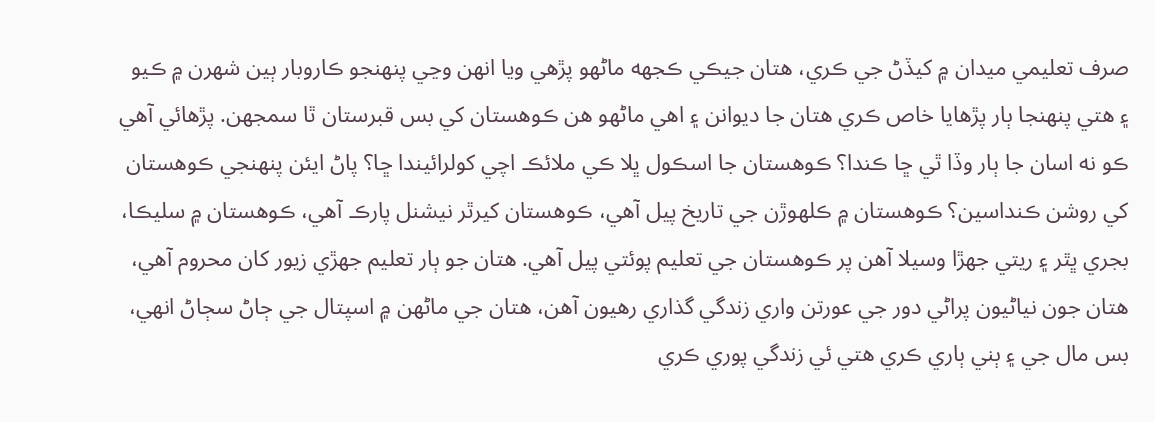صرف تعليمي ميدان ۾ کيڏڻ جي ڪري، ھتان جيڪي ڪجھه ماڻھو پڙھي ويا انھن وڃي پنھنجو ڪاروبار ٻين شھرن ۾ ڪيو ۽ ھتي پنھنجا ٻار پڙھايا خاص ڪري ھتان جا ديوانن ۽ اھي ماڻھو ھن ڪوھستان کي بس قبرستان ٿا سمجهن. پڙھائي آھي ڪو نه اسان جا ٻار وڏا ٿي ڇا ڪندا؟ ڪوھستان جا اسڪول ڀلا ڪي ملائڪ اچي کولرائيندا ڇا؟ پاڻ ايئن پنهنجي ڪوھستان کي روشن ڪنداسين؟ ڪوھستان ۾ ڪلھوڙن جي تاريخ پيل آھي، ڪوھستان کيرٿر نيشنل پارڪ آهي، ڪوھستان ۾ سليڪا، بجري ڀٿر ۽ ريتي جھڙا وسيلا آھن پر ڪوھستان جي تعليم پوئتي پيل آھي. ھتان جو ٻار تعليم جھڙي زيور کان محروم آھي، ھتان جون نياڻيون پراڻي دور جي عورتن واري زندگي گذاري رھيون آھن، ھتان جي ماڻھن ۾ اسپتال جي ڄاڻ سڄاڻ انهي، بس مال جي ۽ ٻني ٻاري ڪري ھتي ئي زندگي پوري ڪري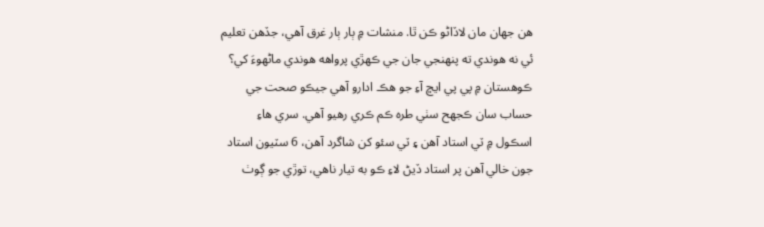ھن جھان مان لاڏاڻو ڪن ٿا. منشات ۾ ٻار ٻار غرق آهي، جڏھن تعليم ئي نه ھوندي ته پنھنجي جان جي ڪھڙي پرواھه ھوندي ماڻهوءَ کي؟ ڪوھستان ۾ پي پي ايڇ آءِ جو ھڪ ادارو آهي جيڪو صحت جي حساب سان ڪجهح سٺي طره ڪم ڪري رهيو آهي. سري ھاءِ اسڪول ۾ ٽي استاد آھن ۽ ٽي سئو کن شاگرد آھن، 6 سٽيون استاد جون خالي آھن پر استاد ڏيڻ لاءِ ڪو به تيار ناھي، توڙي جو ڳوٺ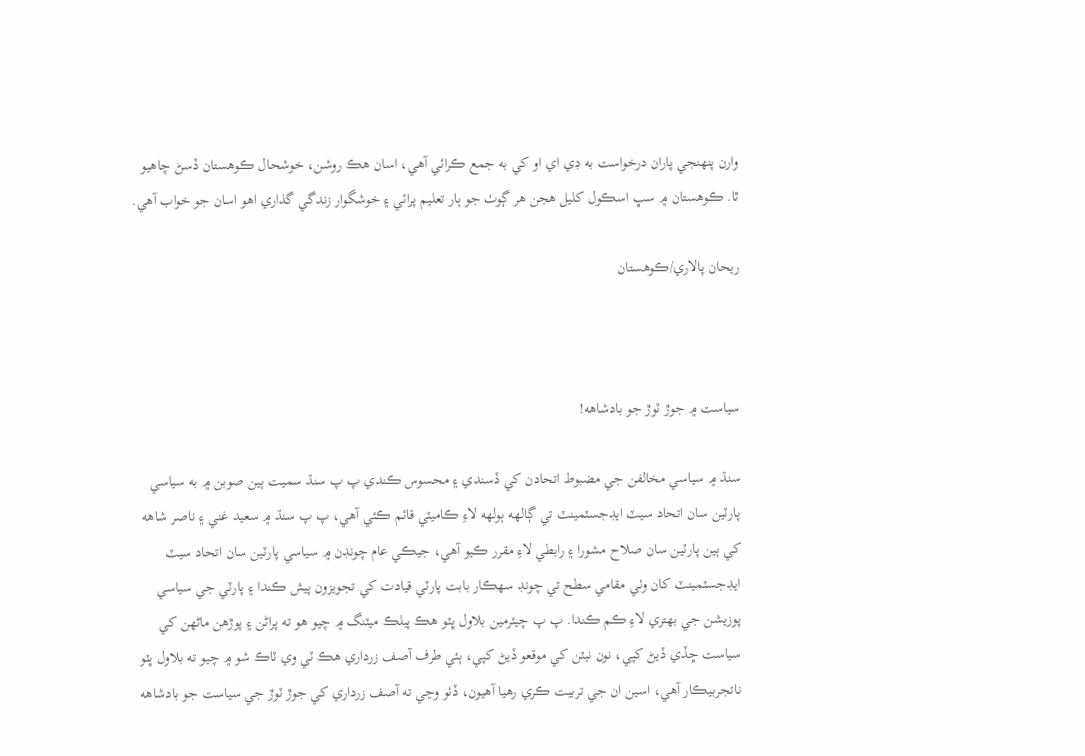وارن پنهنجي پاران درخواست به ڊي اي او کي به جمع ڪرائي آھي، اسان ھڪ روشن، خوشحال ڪوھستان ڏسڻ چاهيو ٿا. ڪوھستان ۾ سڀ اسڪول کليل ھجن ھر ڳوٺ جو ٻار تعليم پرائي ۽ خوشگوار زندگي گذاري اهو اسان جو خواب آهي.

ريحان پالاري/ڪوهستان



سياست ۾ جوڙ ٽوڙ جو بادشاهه!

سنڌ ۾ سياسي مخالفن جي مضبوط اتحادن کي ڏسندي ۽ محسوس ڪندي پ پ سنڌ سميت ٻين صوبن ۾ به سياسي پارٽين سان اتحاد سيٽ ايڊجسٽمينٽ تي ڳالهه ٻولهه لاءِ ڪاميٽي قائم ڪئي آهي، پ پ سنڌ ۾ سعيد غني ۽ ناصر شاهه کي ٻين پارٽين سان صلاح مشورا ۽ رابطي لاءِ مقرر ڪيو آهي، جيڪي عام چونڊن ۾ سياسي پارٽين سان اتحاد سيٽ ايڊجسٽمينٽ کان وٺي مقامي سطح تي چونڊ سهڪار بابت پارٽي قيادت کي تجويزون پيش ڪندا ۽ پارٽي جي سياسي پوزيشن جي بهتري لاءِ ڪم ڪندا. پ پ چيئرمين بلاول ڀٽو هڪ پبلڪ ميٽنگ ۾ چيو هو ته پراڻن ۽ پوڙهن ماڻهن کي سياست ڇڏي ڏيڻ کپي، نون نيٽن کي موقعو ڏيڻ کپي، ٻئي طرف آصف زرداري هڪ ٽي وي ٽاڪ شو ۾ چيو ته بلاول ڀٽو ناتجربيڪار آهي، اسين ان جي تربيت ڪري رهيا آهيون، ڏٺو وڃي ته آصف زرداري کي جوڙ ٽوڙ جي سياست جو بادشاهه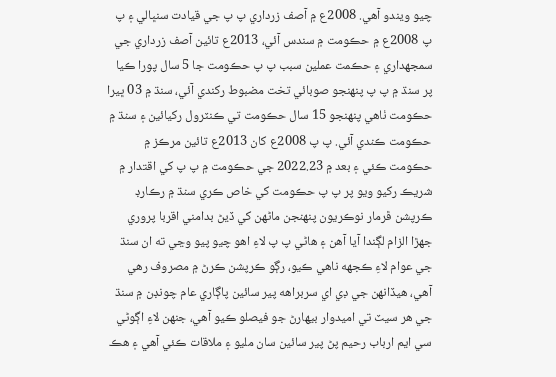چيو ويندو آهي. 2008ع ۾ آصف زرداري پ پ جي قيادت سنڀالي ۽ پ پ 2008ع ۾ حڪومت ۾ سندس آئي، 2013ع تائين آصف زرداري جي سمجهداري ۽ حڪمت عملين سبب پ پ حڪومت جا 5 سال پورا ڪيا پر سنڌ ۾ پ پ پنهنجو صوبائي تخت مضبوط رکندي آئي، سنڌ ۾ 03 ڀيرا حڪومت ٺاهي پنهنجو 15 سال حڪومت تي ڪنٽرول رکيائين ۽ سنڌ ۾ حڪومت ڪندي آئي. پ پ 2008ع کان 2013ع تائين مرڪز ۾ حڪومت ڪئي ۽ بعد ۾ 2022.23 جي حڪومت ۾ پ پ کي اقتدار ۾ شريڪ رکيو ويو پر پ پ حڪومت کي خاص ڪري سنڌ ۾ رڪارڊ ڪرپشن ڦرمار نوڪريون پنهنجن ماڻهن کي ڏيڻ بدامني اقربا پروري جهڙا الزام لڳندا آيا آهن ۽ هاڻي پ پ لاءِ اهو چيو پيو وڃي ته ان سنڌ جي عوام لاءِ ڪجهه ناهي ڪيو، رڳو ڪرپشن ڪرڻ ۾ مصروف رهي آهي، هيڏانهن جي ڊي اي سربراهه پير سائين پاڳاري عام چونڊن ۾ سنڌ جي هر سيٽ تي اميدوار بيهارڻ جو فيصلو ڪيو آهي، جنهن لاءِ اڳوڻي سي ايم ارباب رحيم پڻ پير سائين سان مليو ۽ ملاقات ڪئي آهي ۽ هڪ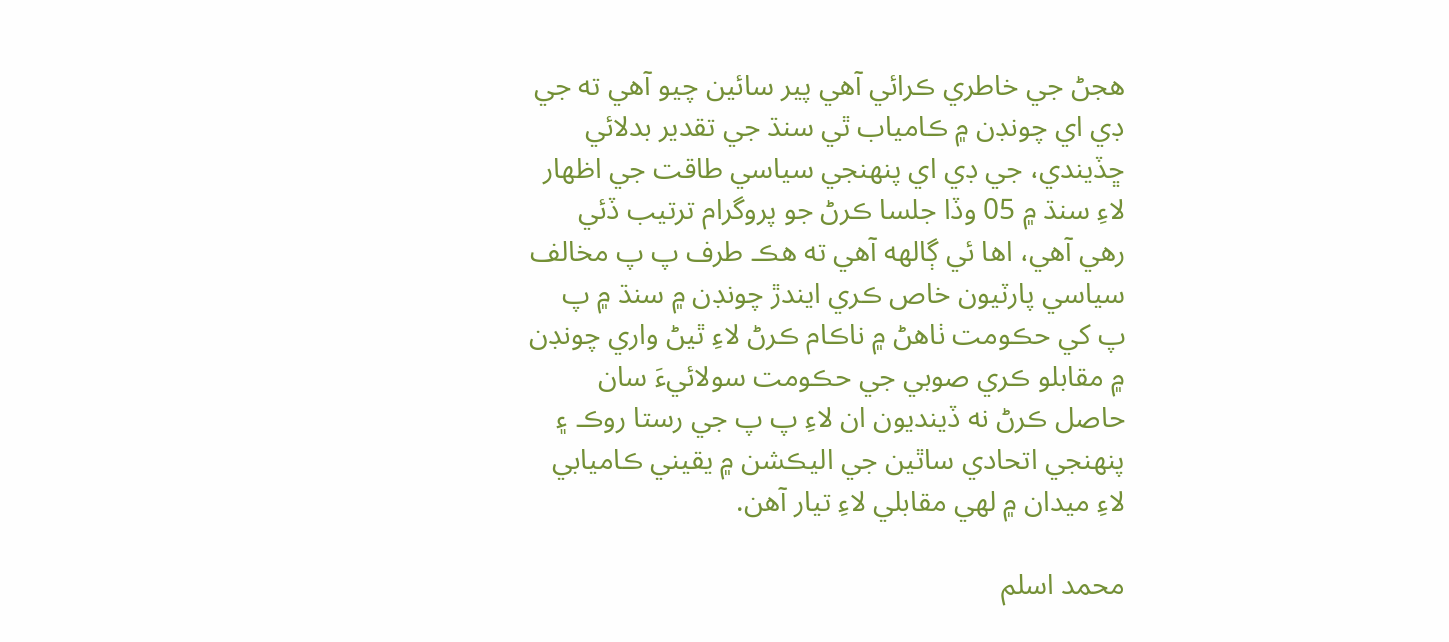هجڻ جي خاطري ڪرائي آهي پير سائين چيو آهي ته جي ڊي اي چونڊن ۾ ڪامياب ٿي سنڌ جي تقدير بدلائي ڇڏيندي، جي ڊي اي پنهنجي سياسي طاقت جي اظهار لاءِ سنڌ ۾ 05 وڏا جلسا ڪرڻ جو پروگرام ترتيب ڏئي رهي آهي، اها ئي ڳالهه آهي ته هڪ طرف پ پ مخالف سياسي پارٽيون خاص ڪري ايندڙ چونڊن ۾ سنڌ ۾ پ پ کي حڪومت ٺاهڻ ۾ ناڪام ڪرڻ لاءِ ٿيڻ واري چونڊن ۾ مقابلو ڪري صوبي جي حڪومت سولائيءَ سان حاصل ڪرڻ نه ڏينديون ان لاءِ پ پ جي رستا روڪ ۽ پنهنجي اتحادي ساٿين جي اليڪشن ۾ يقيني ڪاميابي لاءِ ميدان ۾ لهي مقابلي لاءِ تيار آهن.

محمد اسلم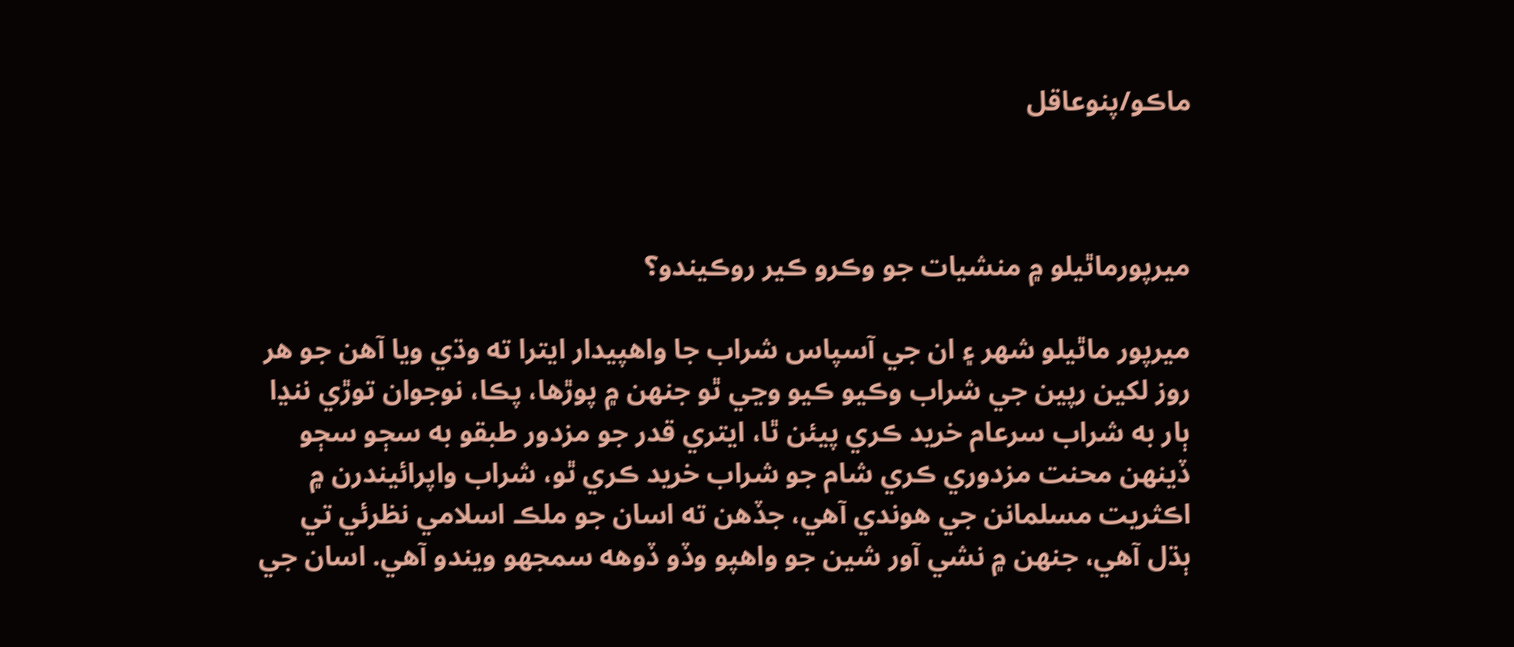ماڪو/پنوعاقل



ميرپورماٿيلو ۾ منشيات جو وڪرو ڪير روڪيندو؟

ميرپور ماٿيلو شھر ۽ ان جي آسپاس شراب جا واھپيدار ايترا ته وڌي ويا آھن جو ھر روز لکين رپين جي شراب وڪيو ڪيو وڃي ٿو جنھن ۾ پوڙھا، پڪا، نوجوان توڙي ننڍا ٻار به شراب سرعام خريد ڪري پيئن ٿا، ايتري قدر جو مزدور طبقو به سڄو سڄو ڏينھن محنت مزدوري ڪري شام جو شراب خريد ڪري ٿو، شراب واپرائيندرن ۾ اڪثريت مسلمانن جي ھوندي آھي، جڏھن ته اسان جو ملڪ اسلامي نظرئي تي ٻڌل آھي، جنھن ۾ نشي آور شين جو واھپو وڏو ڏوهه سمجهو ويندو آهي. اسان جي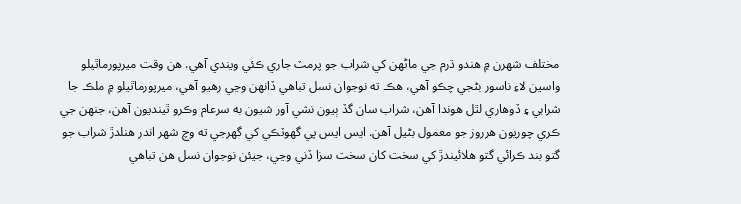مختلف شهرن ۾ هندو ڌرم جي ماڻهن کي شراب جو پرمٽ جاري ڪئي ويندي آھي. ھن وقت ميرپورماٿيلو واسين لاءِ ناسور بڻجي چڪو آھي، ھڪ ته نوجوان نسل تباھي ڏانھن وڃي رهيو آهي، ميرپورماٿيلو ۾ ملڪ جا شرابي ۽ ڏوهاري لٿل ھوندا آھن، شراب سان گڏ ٻيون نشي آور شيون به سرعام وڪرو ٿينديون آھن، جنھن جي ڪري چوريون ھرروز جو معمول بڻيل آھن. ايس ايس پي گهوٽڪي کي گهرجي ته وچ شھر اندر ھنلدڙ شراب جو گتو بند ڪرائي گتو ھلائيندڙ کي سخت کان سخت سزا ڏني وڃي، جيئن نوجوان نسل ھن تباھي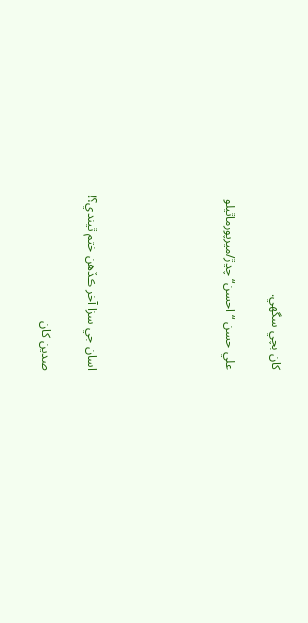کان بچي سگهي.

علي حسن “احسن“ چڍڙ/ميرپورماٿيلو





اسان جي سزا آخر ڪڏهن ختم ٿيندي؟!

صدين کان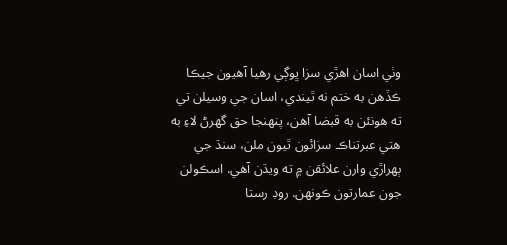وٺي اسان اهڙي سزا ڀوڳي رهيا آهيون جيڪا ڪڏهن به ختم نه ٿيندي، اسان جي وسيلن تي ته هونئن به قبضا آهن، پنهنجا حق گهرڻ لاءِ به هتي عبرتناڪ سزائون ٿيون ملن، سنڌ جي ٻهراڙي وارن علائقن ۾ ته ويڌن آهي. اسڪولن جون عمارتون ڪونهن. روڊ رستا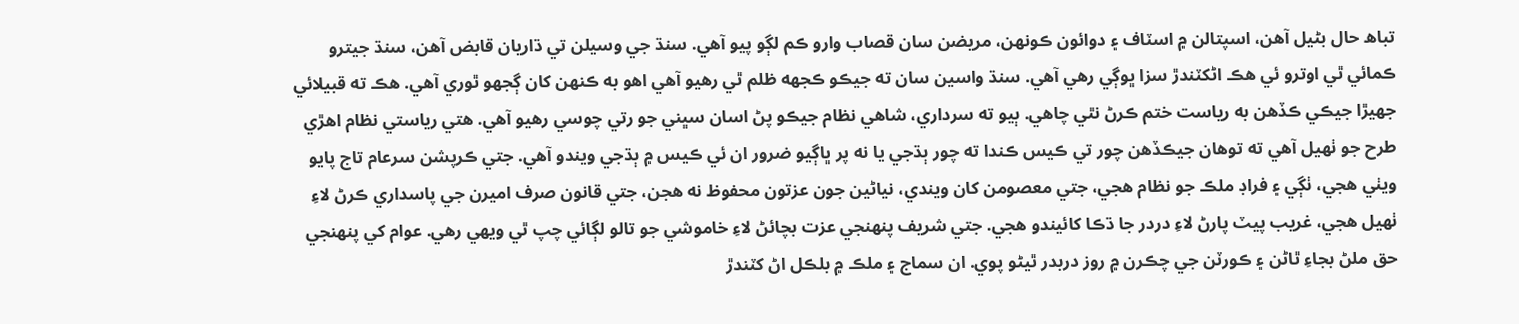تباھ حال بڻيل آهن، اسپتالن ۾ اسٽاف ۽ دوائون ڪونهن، مريضن سان قصاب وارو ڪم لڳو پيو آهي. سنڌ جي وسيلن تي ڌاريان قابض آهن، سنڌ جيترو ڪمائي ٿي اوترو ئي هڪ اڻکٽندڙ سزا ڀوڳي رهي آهي. سنڌ واسين سان ته جيڪو ڪجهه ظلم ٿي رهيو آهي اهو به ڪنهن کان ڳجهو ٿوري آهي. هڪ ته قبيلائي جھيڙا جيڪي ڪڏهن به رياست ختم ڪرڻ نٿي چاهي. ٻيو ته سرداري، شاهي نظام جيڪو پڻ اسان سڀني جو رتي چوسي رهيو آهي. هتي رياستي نظام اهڙي طرح جو ٺهيل آهي ته توهان جيڪڏهن چور تي ڪيس ڪندا ته چور ٻڌجي يا نه پر ڀاڳيو ضرور ان ئي ڪيس ۾ ٻڌجي ويندو آهي. جتي ڪرپشن سرعام تاج پايو ويٺي هجي، ٺڳي ۽ فراڊ ملڪ جو نظام هجي، جتي معصومن کان ويندي، نياڻين جون عزتون محفوظ نه هجن، جتي قانون صرف اميرن جي پاسداري ڪرڻ لاءِ ٺهيل هجي، غريب پيٽ پارڻ لاءِ دردر جا ڌڪا کائيندو هجي. جتي شريف پنهنجي عزت بچائڻ لاءِ خاموشي جو تالو لڳائي چپ ٿي ويهي رهي. عوام کي پنهنجي حق ملڻ بجاءِ ٿاڻن ۽ ڪورٽن جي چڪرن ۾ روز دربدر ٿيڻو پوي. ان سماج ۽ ملڪ ۾ بلڪل اڻ کٽندڙ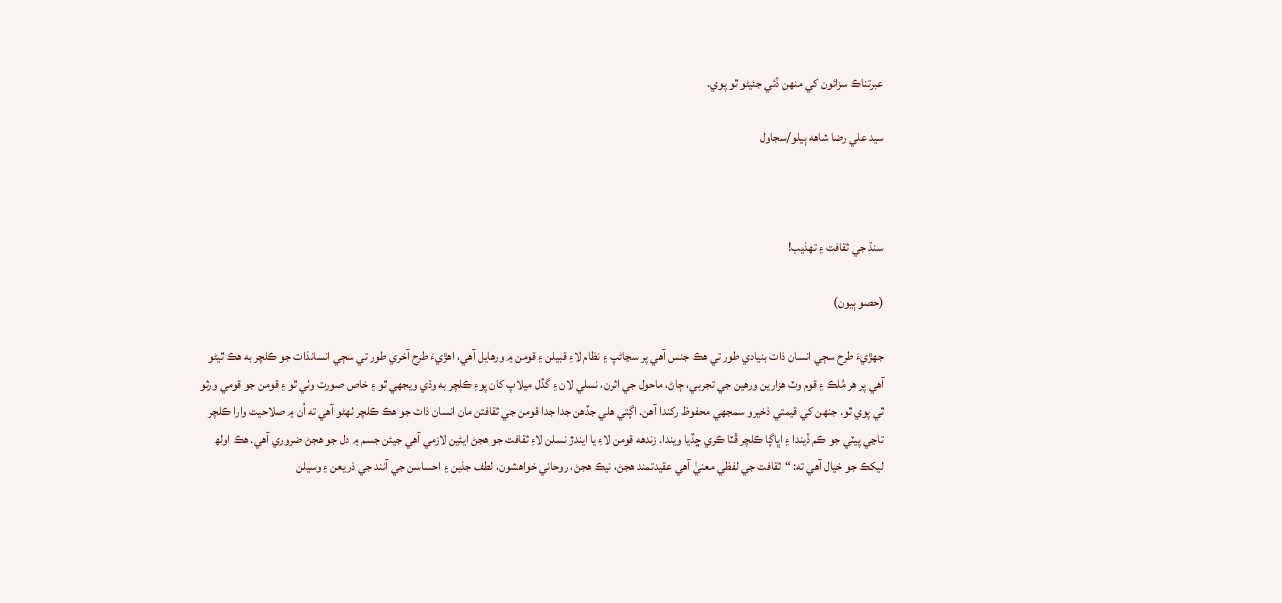عبرتناڪ سزائون کي منهن ڏئي جئيڻو ٿو پوي.

سيد علي رضا شاهه ٻيلو/سجاول



سنڌ جي ثقافت ۽ تهذيب!

(حصو ٻيون)

جھڙيءَ طرح سڄي انسان ذات بنيادي طور تي ھڪ جنس آھي پر سڃاڻپ ۽ نظام لاءِ قبيلن ۽ قومن ۾ ورھايل آھي، اھڙيءَ طرح آخري طور تي سڄي انسانذات جو ڪلچر به ھڪ ٿيڻو آھي پر ھر مُلڪ ۽ قوم وٽ ھزارين ورھين جي تجربي، ڄاڻ، ماحول جي اثرن، نسلي لان ۽ گڏل ميلاپ کان پوءِ ڪلچر به وڌي ويجھي ٿو ۽ خاص صورت وٺي ٿو ۽ قومن جو قومي ورثو ٿي پوي ٿو. جنھن کي قيمتي ذخيرو سمجھي محفوظ رکندا آھن. اڳتي ھلي جڏھن جدا جدا قومن جي ثقافتن مان انسان ذات جو ھڪ ڪلچر ٺهڻو آهي ته اُن ۾ صلاحيت وارا ڪلچر تاڃي پيٽي جو ڪم ڏيندا ۽ اڀاڳا ڪلچر ڦٽا ڪري ڇڏيا ويندا. زندهه قومن لاءِ يا ايندڙ نسلن لاءِ ثقافت جو هجڻ ايئين لازمي آهي جيئن جسم ۾ دل جو هجڻ ضروري آهي. هڪ اولھ ليکڪ جو خيال آهي ته: “ثقافت جي لفظي معنيٰ آهي عقيدتمند هجڻ، نيڪ هجڻ، روحاني خواهشون، لطف جذبن ۽ احساسن جي آنند جي ذريعن ۽ وسيلن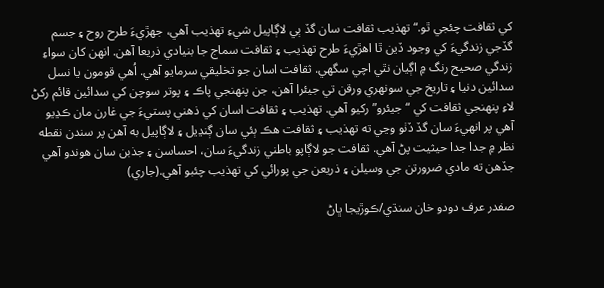کي ثقافت چئجي ٿو.“ تهذيب ثقافت سان گڏ ٻي لاڳاپيل شيءِ تهذيب آهي، جهڙيءَ طرح روح ۽ جسم گڏجي زندگيءَ کي وجود ڏين ٿا اهڙيءَ طرح تهذيب ۽ ثقافت سماج جا بنيادي ذريعا آهن. انهن کان سواءِ زندگي صحيح رنگ ۾ اڳيان نٿي اچي سگهي. ثقافت اسان جو تخليقي سرمايو آهي. اُهي قومون يا نسل سدائين دنيا ۽ تاريخ جي سونهري ورقن تي جيئرا آهن، جن پنهنجي پاڪ ۽ پوتر سوچن کي سدائين قائم رکڻ لاءِ پنهنجي ثقافت کي “جيئرو” رکيو آهي. تهذيب ۽ ثقافت اسان کي ذهني پستيءَ جي غارن مان ڪڍيو آهي پر انهيءَ سان گڏ ڏٺو وڃي ته تهذيب ۽ ثقافت هڪ ٻئي سان ڳنڍيل ۽ لاڳاپيل به آهن پر سندن نقطه نظر ۾ جدا جدا حيثيت پڻ آهي. ثقافت جو لاڳاپو باطني زندگيءَ سان، احساسن ۽ جذبن سان هوندو آهي جڏهن ته مادي ضرورتن جي وسيلن ۽ ذريعن جي پورائي کي تهذيب چئبو آهي.(جاري)

صفدر عرف دودو خان سنڌي/ڪوڙيجا ڀاڻ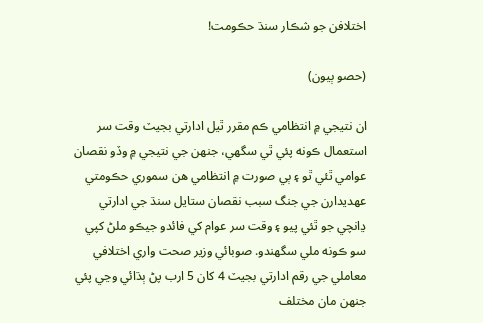اختلافن جو شڪار سنڌ حڪومت!

(حصو ٻيون)

ان نتيجي ۾ انتظامي ڪم مقرر ٿيل ادارتي بجيٽ وقت سر استعمال ڪونه پئي ٿي سگهي، جنهن جي نتيجي ۾ وڏو نقصان عوامي ٿئي ٿو ۽ ٻي صورت ۾ انتظامي هن سموري حڪومتي عهديدارن جي جنگ سبب نقصان ستايل سنڌ جي ادارتي ڍانچي جو ٿئي پيو ۽ وقت سر عوام کي فائدو جيڪو ملڻ کپي سو ڪونه ملي سگهندو. صوبائي وزير صحت واري اختلافي معاملي جي رقم ادارتي بجيٽ 4 کان 5 ارب پڻ ٻڌائي وڃي پئي جنهن مان مختلف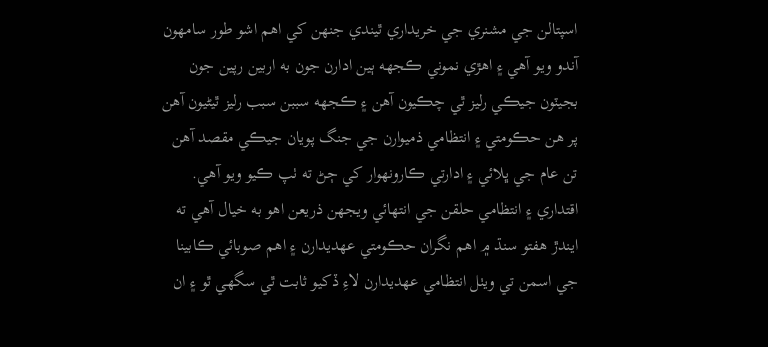اسپتالن جي مشنري جي خريداري ٿيندي جنهن کي اهم اشو طور سامهون آندو ويو آھي ۽ اهڙي نموني ڪجهه ٻين ادارن جون به اربين رپين جون بجيٽون جيڪي رليز ٿي چڪيون آھن ۽ ڪجهه سببن سبب رليز ٿيڻيون آھن پر هن حڪومتي ۽ انتظامي ذميوارن جي جنگ پويان جيڪي مقصد آھن تن عام جي ڀلائي ۽ ادارتي ڪارونهوار کي ڄڻ ته ٺپ ڪيو ويو آھي. اقتداري ۽ انتظامي حلقن جي انتهائي ويجهن ذريعن اهو به خيال آھي ته ايندڙ هفتو سنڌ ۾ اهم نگران حڪومتي عهديدارن ۽ اهم صوبائي ڪابينا جي اسمن تي ويٺل انتظامي عهديدارن لاءِ ڏکيو ثابت ٿي سگهي ٿو ۽ ان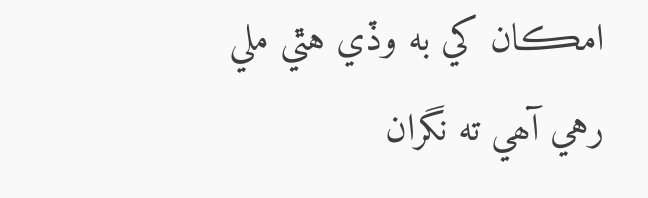امڪان کي به وڏي هٿي ملي رهي آھي ته نگران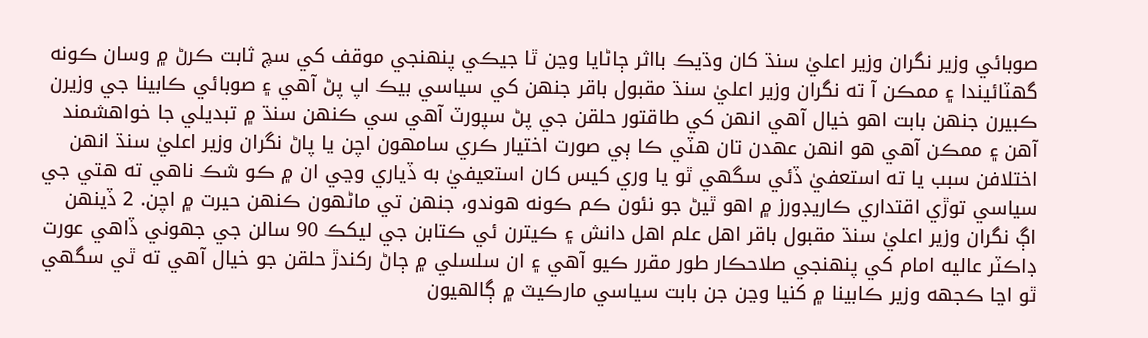صوبائي وزير نگران وزير اعليٰ سنڌ کان وڌيڪ بااثر ڄاڻايا وڃن ٿا جيڪي پنهنجي موقف کي سچ ثابت ڪرڻ ۾ وسان ڪونه گهٽائيندا ۽ ممڪن آ ته نگران وزير اعليٰ سنڌ مقبول باقر جنهن کي سياسي بيڪ اپ پڻ آھي ۽ صوبائي ڪابينا جي وزيرن ڪبيرن جنهن بابت اهو خيال آھي انهن کي طاقتور حلقن جي پڻ سپورٽ آھي سي ڪنهن سنڌ ۾ تبديلي جا خواهشمند آھن ۽ ممڪن آھي هو انهن عهدن تان هٽي ڪا ٻي صورت اختيار ڪري سامهون اچن يا پاڻ نگران وزير اعليٰ سنڌ انهن اختلافن سبب يا ته استعفيٰ ڏئي سگهي ٿو يا وري کيس کان استعيفيٰ به ڏياري وڃي ان ۾ ڪو شڪ ناهي ته هتي جي سياسي توڙي اقتداري ڪاريڊورز ۾ اهو ٿيڻ جو نئون ڪم ڪونه هوندو، جنهن تي ماڻھون ڪنهن حيرت ۾ اچن. 2 ڏينهن اڳ نگران وزير اعليٰ سنڌ مقبول باقر اهل علم اهل دانش ۽ ڪيترن ئي ڪتابن جي ليکڪ 90 سالن جي جهوني ڏاهي عورت ڊاڪٽر عاليه امام کي پنهنجي صلاحڪار طور مقرر ڪيو آھي ۽ ان سلسلي ۾ ڄاڻ رکندڙ حلقن جو خيال آھي ته ٿي سگهي ٿو اڃا ڪجهه وزير ڪابينا ۾ کنيا وڃن جن بابت سياسي مارڪيٽ ۾ ڳالهيون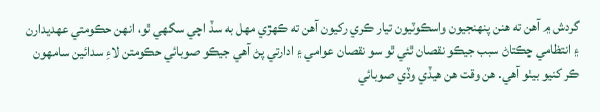گردش ۾ آھن ته هنن پنهنجيون واسڪوٽيون تيار ڪري رکيون آھن ته ڪهڙي مهل به سڏ اچي سگهي ٿو، انهن حڪومتي عهديدارن ۽ انتظامي ڇڪتاڻ سبب جيڪو نقصان ٿئي ٿو سو نقصان عوامي ۽ ادارتي پڻ آھي جيڪو صوبائي حڪومتن لاءِ سدائين سامهون ڪر کنيو بيٺو آھي. هن وقت هن هيڏي وڏي صوبائي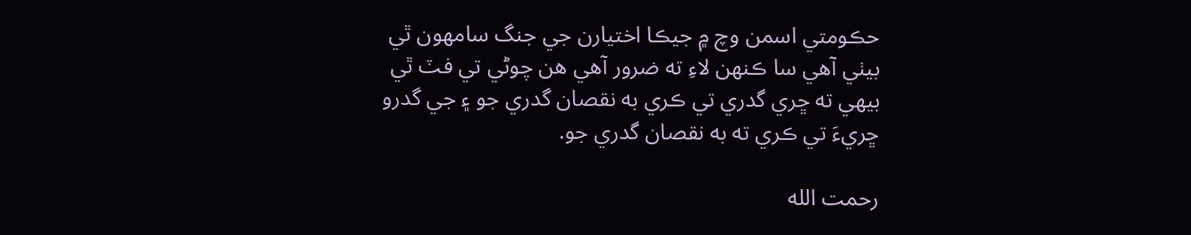حڪومتي اسمن وچ ۾ جيڪا اختيارن جي جنگ سامهون ٿي بيٺي آھي سا ڪنهن لاءِ ته ضرور آھي هن چوڻي تي فٽ ٿي بيهي ته ڇري گدري تي ڪري به نقصان گدري جو ۽ جي گدرو ڇريءَ تي ڪري ته به نقصان گدري جو.

رحمت الله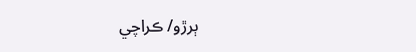ٻرڙو/ ڪراچي